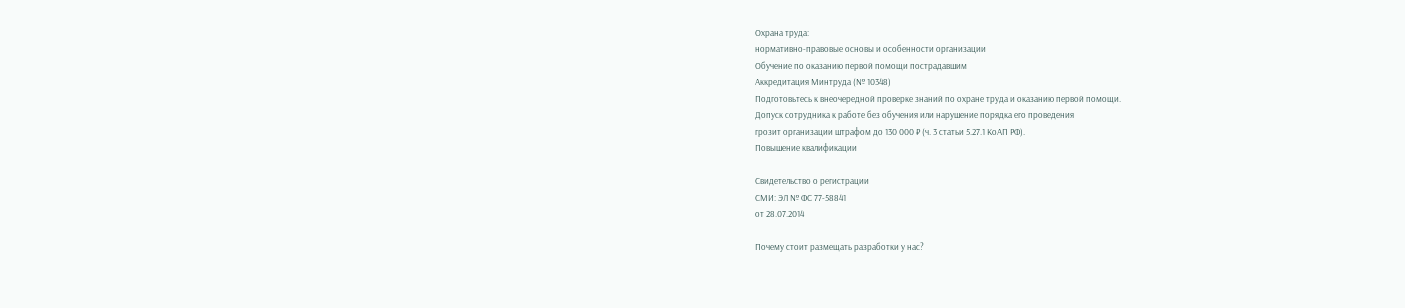Охрана труда:
нормативно-правовые основы и особенности организации
Обучение по оказанию первой помощи пострадавшим
Аккредитация Минтруда (№ 10348)
Подготовьтесь к внеочередной проверке знаний по охране труда и оказанию первой помощи.
Допуск сотрудника к работе без обучения или нарушение порядка его проведения
грозит организации штрафом до 130 000 ₽ (ч. 3 статьи 5.27.1 КоАП РФ).
Повышение квалификации

Свидетельство о регистрации
СМИ: ЭЛ № ФС 77-58841
от 28.07.2014

Почему стоит размещать разработки у нас?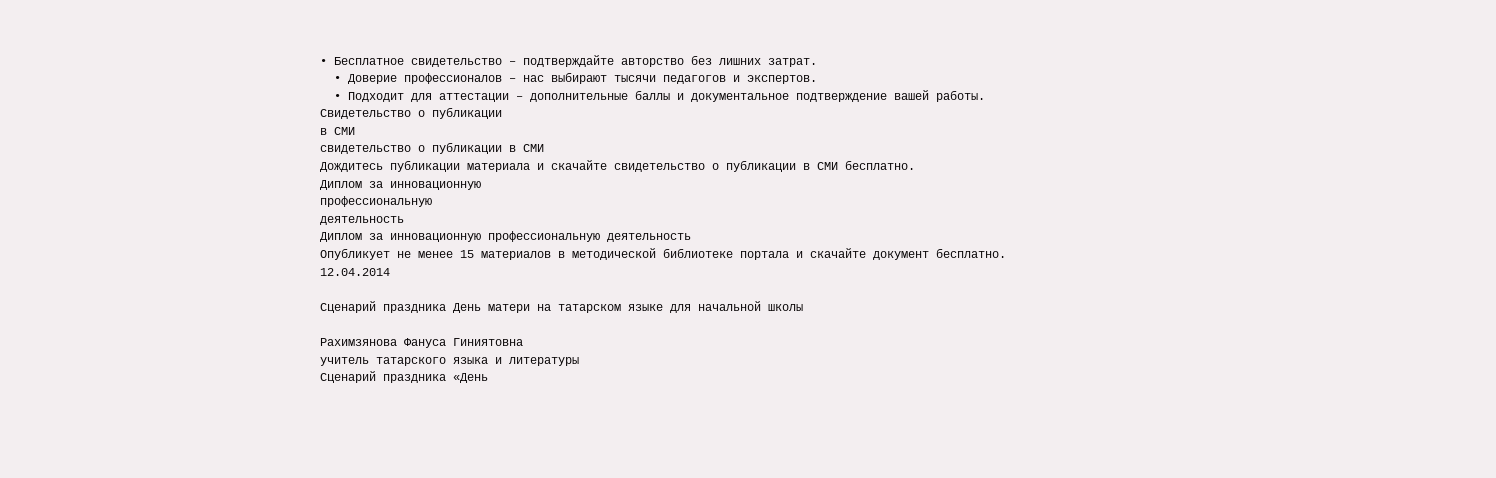• Бесплатное свидетельство – подтверждайте авторство без лишних затрат.
  • Доверие профессионалов – нас выбирают тысячи педагогов и экспертов.
  • Подходит для аттестации – дополнительные баллы и документальное подтверждение вашей работы.
Свидетельство о публикации
в СМИ
свидетельство о публикации в СМИ
Дождитесь публикации материала и скачайте свидетельство о публикации в СМИ бесплатно.
Диплом за инновационную
профессиональную
деятельность
Диплом за инновационную профессиональную деятельность
Опубликует не менее 15 материалов в методической библиотеке портала и скачайте документ бесплатно.
12.04.2014

Сценарий праздника День матери на татарском языке для начальной школы

Рахимзянова Фануса Гиниятовна
учитель татарского языка и литературы
Сценарий праздника «День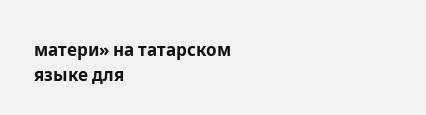матери» на татарском языке для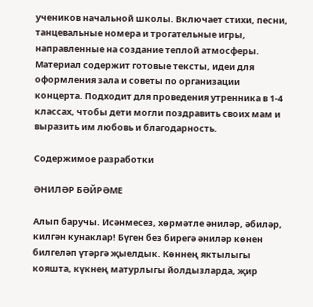учеников начальной школы. Включает стихи, песни, танцевальные номера и трогательные игры, направленные на создание теплой атмосферы. Материал содержит готовые тексты, идеи для оформления зала и советы по организации концерта. Подходит для проведения утренника в 1-4 классах, чтобы дети могли поздравить своих мам и выразить им любовь и благодарность.

Содержимое разработки

ӘНИЛӘР БӘЙРӘМЕ

Алып баручы. Исәнмесез, хөрмәтле әниләр, әбиләр, килгән кунаклар! Бүген без бирегә әниләр көнен билгеләп үтәргә җыелдык. Көннең яктылыгы кояшта, күкнең матурлыгы йолдызларда, җир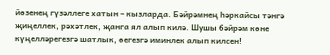йөзенең гүзәллеге хатын – кызларда. Бәйрәмнең һәркайсы тәнгә җиңеллек, рәхәтлек, җанга ял алып килә. Шушы бәйрәм көне күңелләрегезгә шатлык, өегезгә иминлек алып килсен!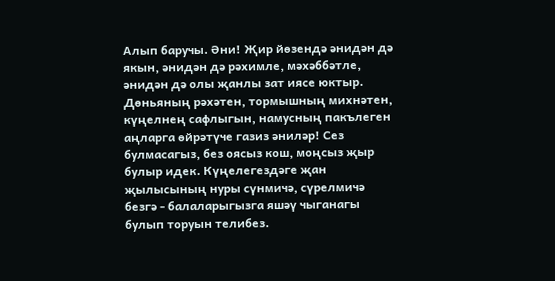Алып баручы. Әни! Җир йөзендә әнидән дә якын, әнидән дә рәхимле, мәхәббәтле, әнидән дә олы җанлы зат иясе юктыр. Дөньяның рәхәтен, тормышның михнәтен, күңелнең сафлыгын, намусның пакълеген аңларга өйрәтүче газиз әниләр! Сез булмасагыз, без оясыз кош, моңсыз җыр булыр идек. Күңелегездәге җан җылысының нуры сүнмичә, сүрелмичә безгә - балаларыгызга яшәү чыганагы булып торуын телибез.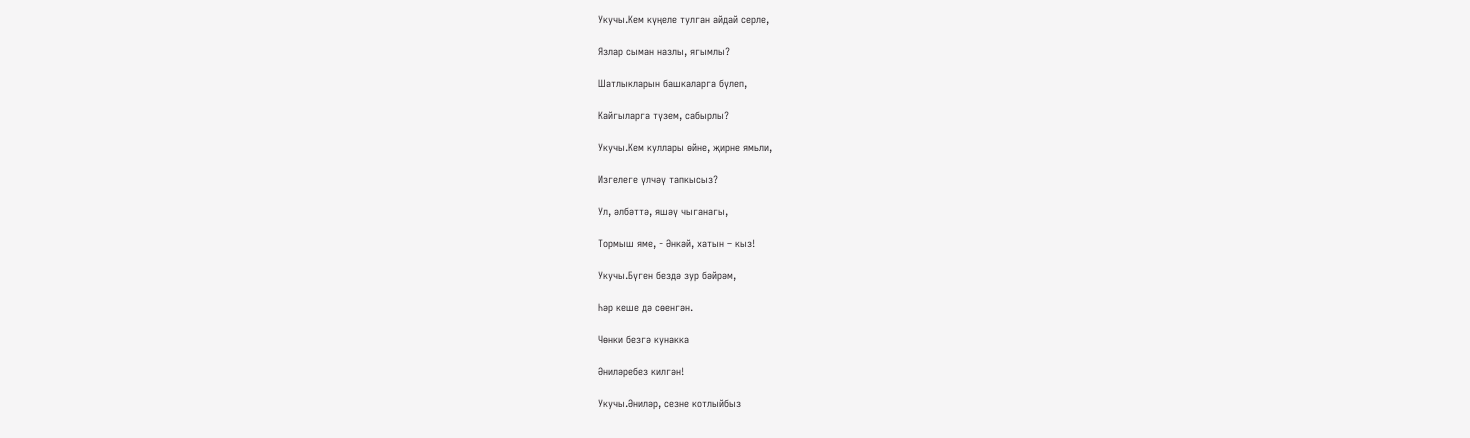Укучы.Кем күңеле тулган айдай серле,

Язлар сыман назлы, ягымлы?

Шатлыкларын башкаларга бүлеп,

Кайгыларга түзем, сабырлы?

Укучы.Кем куллары өйне, җирне ямьли,

Изгелеге үлчәү тапкысыз?

Ул, әлбәттә, яшәү чыганагы,

Тормыш яме, - Әнкәй, хатын – кыз!

Укучы.Бүген бездә зур бәйрәм,

Һәр кеше дә сөенгән.

Чөнки безгә кунакка

Әниләребез килгән!

Укучы.Әниләр, сезне котлыйбыз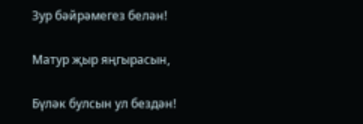Зур бәйрәмегез белән!

Матур җыр яңгырасын,

Бүләк булсын ул бездән!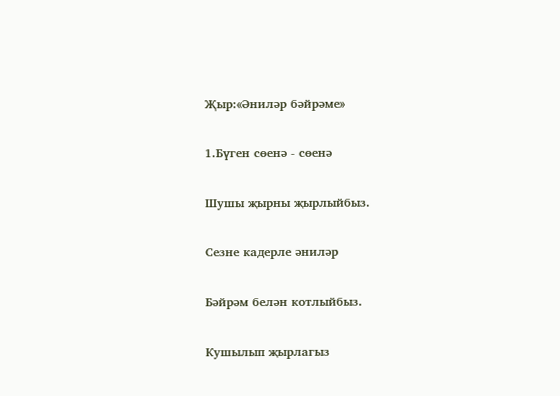Җыр:«Әниләр бәйрәме»

1.Бүген сөенә - сөенә

Шушы җырны җырлыйбыз.

Сезне кадерле әниләр

Бәйрәм белән котлыйбыз.

Кушылып җырлагыз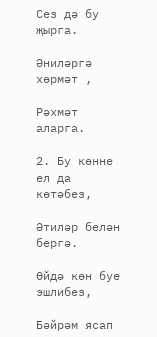Сез дә бу җырга.

Әниләргә хөрмәт ,

Рәхмәт аларга.

2. Бу көнне ел да көтәбез,

Әтиләр белән бергә.

Өйдә көн буе эшлибез,

Бәйрәм ясап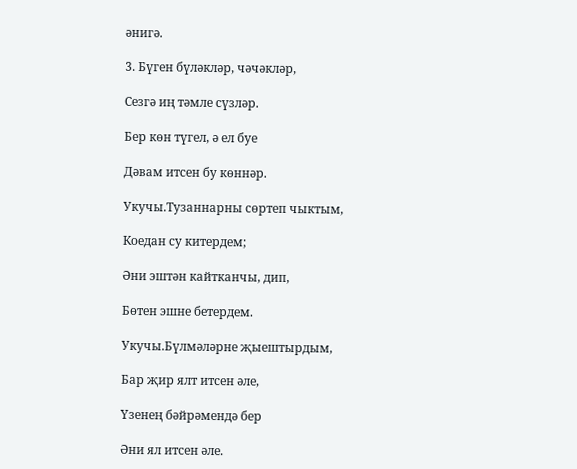әнигә.

3. Бүген бүләкләр, чәчәкләр,

Сезгә иң тәмле сүзләр.

Бер көн түгел, ә ел буе

Дәвам итсен бу көннәр.

Укучы.Тузаннарны сөртеп чыктым,

Коедан су китердем;

Әни эштән кайтканчы, дип,

Бөтен эшне бетердем.

Укучы.Бүлмәләрне җыештырдым,

Бар җир ялт итсен әле,

Үзенең бәйрәмендә бер

Әни ял итсен әле.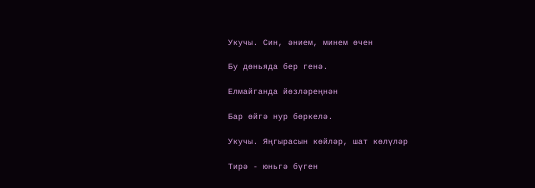Укучы. Син, әнием, минем өчен

Бу дөньяда бер генә.

Елмайганда йөзләреңнән

Бар өйгә нур бөркелә.

Укучы. Яңгырасын көйләр, шат көлүләр

Тирә - юньгә бүген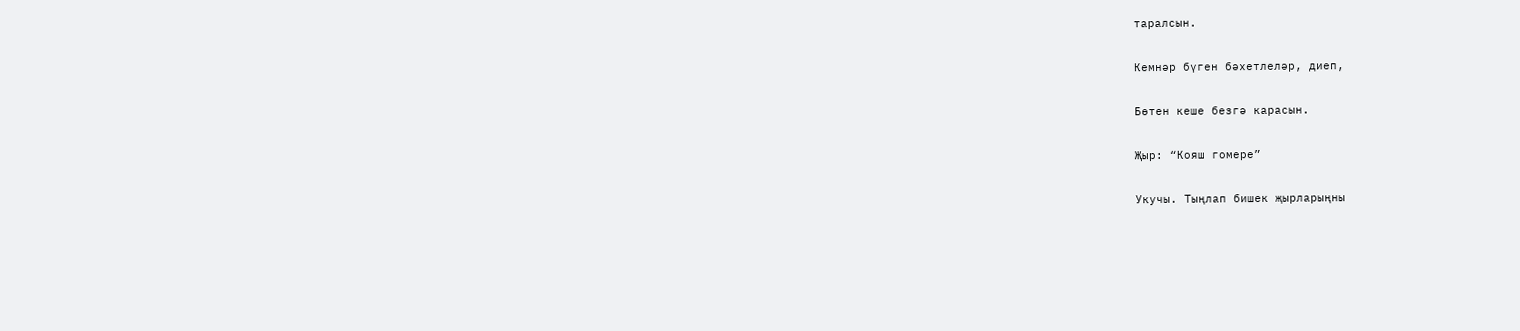таралсын.

Кемнәр бүген бәхетлеләр, диеп,

Бөтен кеше безгә карасын.

Җыр: “Кояш гомере”

Укучы. Тыңлап бишек җырларыңны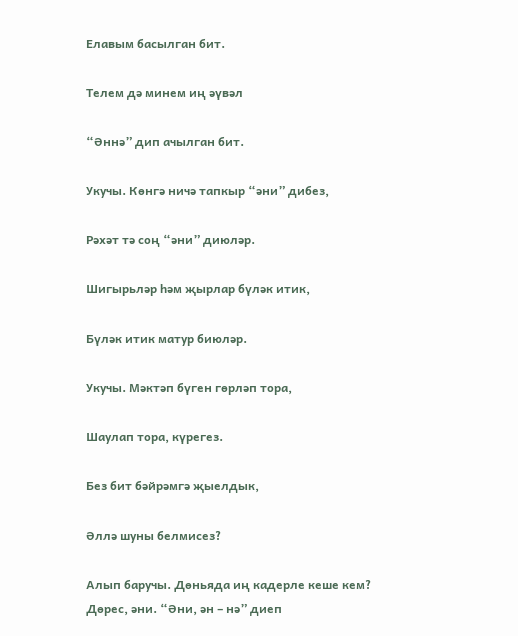Елавым басылган бит.

Телем дә минем иң әүвәл

“Әннә” дип ачылган бит.

Укучы. Көнгә ничә тапкыр “әни” дибез,

Рәхәт тә соң “әни” диюләр.

Шигырьләр һәм җырлар бүләк итик,

Бүләк итик матур биюләр.

Укучы. Мәктәп бүген гөрләп тора,

Шаулап тора, күрегез.

Без бит бәйрәмгә җыелдык,

Әллә шуны белмисез?

Алып баручы. Дөньяда иң кадерле кеше кем? Дөрес, әни. “Әни, ән – нә” диеп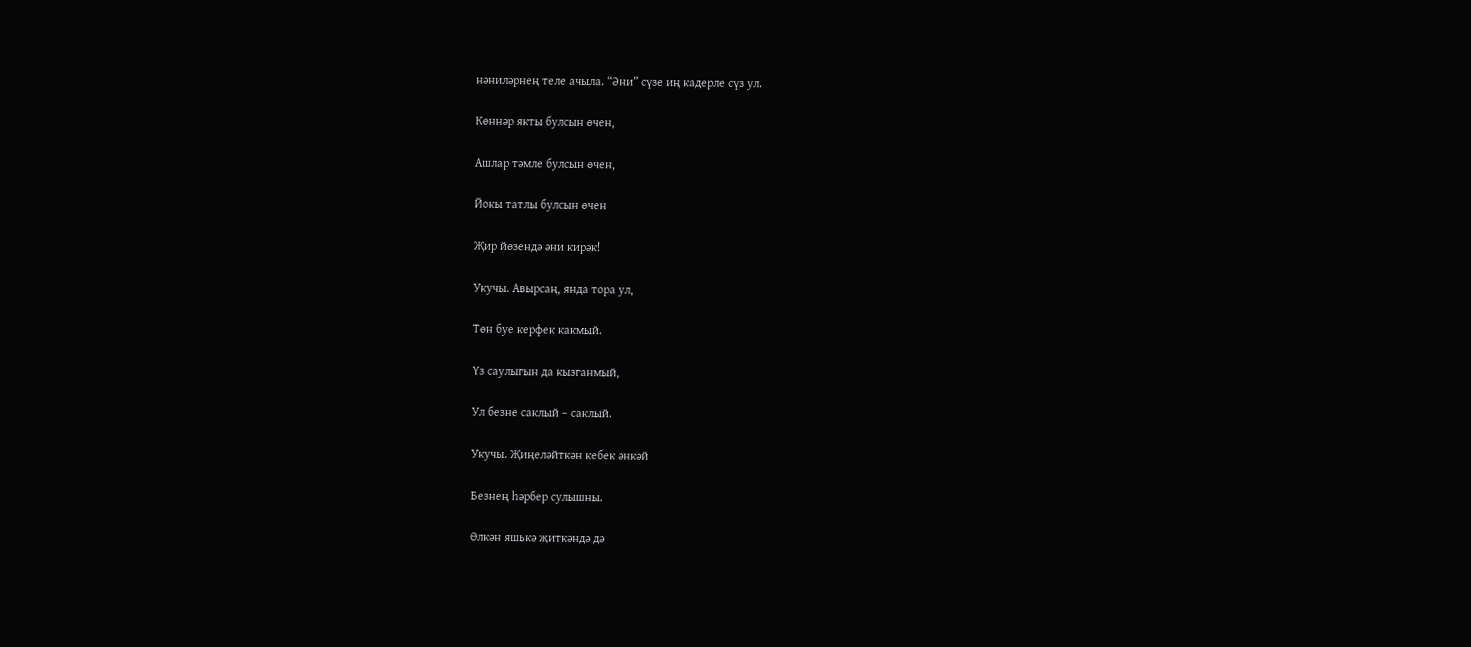нәниләрнең теле ачыла. “Әни” сүзе иң кадерле сүз ул.

Көннәр якты булсын өчен,

Ашлар тәмле булсын өчен,

Йокы татлы булсын өчен

Җир йөзендә әни кирәк!

Укучы. Авырсаң, янда тора ул,

Төн буе керфек какмый.

Үз саулыгын да кызганмый,

Ул безне саклый – саклый.

Укучы. Җиңеләйткән кебек әнкәй

Безнең һәрбер сулышны.

Өлкән яшькә җиткәндә дә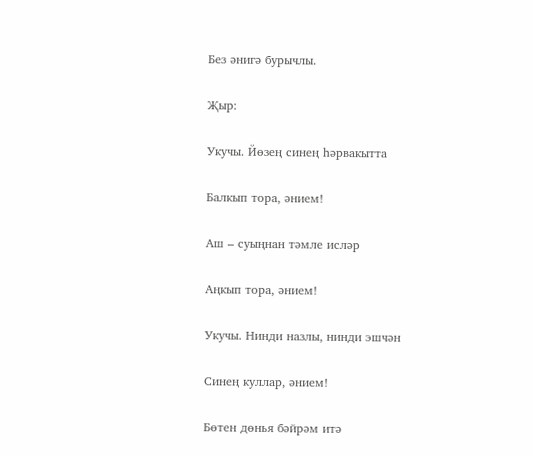Без әнигә бурычлы.

Җыр:

Укучы. Йөзең синең һәрвакытта

Балкып тора, әнием!

Аш – суыңнан тәмле исләр

Аңкып тора, әнием!

Укучы. Нинди назлы, нинди эшчән

Синең куллар, әнием!

Бөтен дөнья бәйрәм итә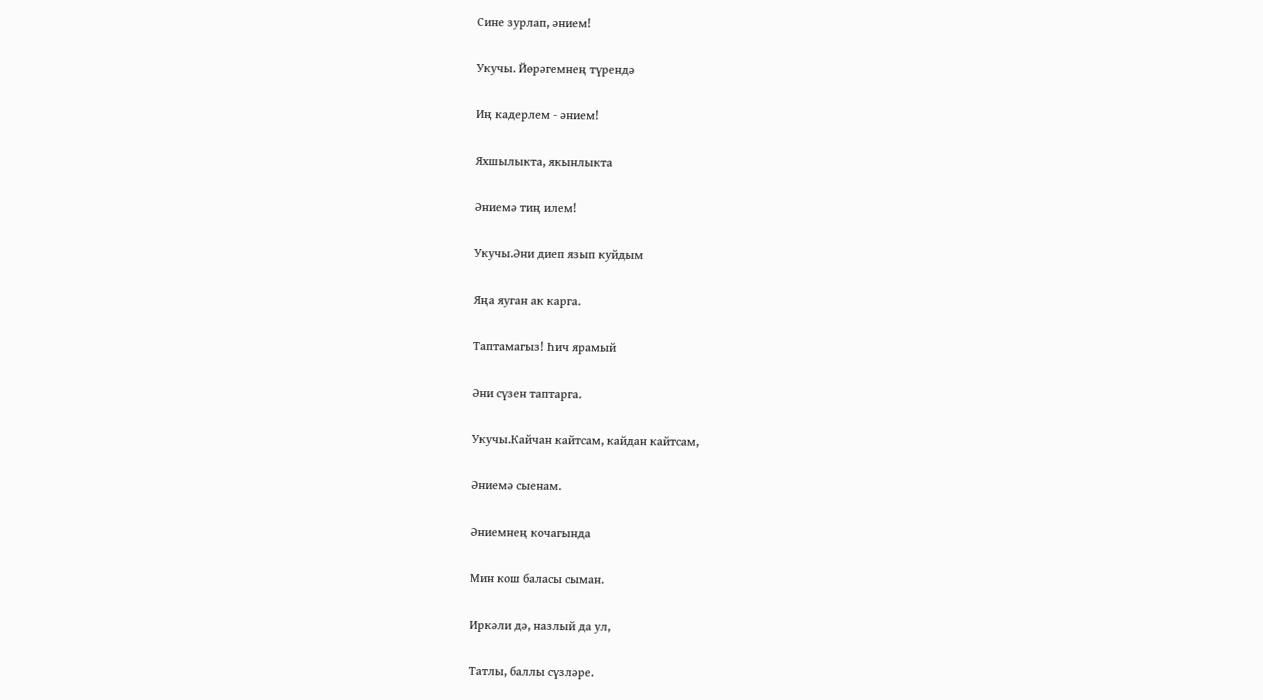Сине зурлап, әнием!

Укучы. Йөрәгемнең түрендә

Иң кадерлем - әнием!

Яхшылыкта, якынлыкта

Әниемә тиң илем!

Укучы.Әни диеп язып куйдым

Яңа яуган ак карга.

Таптамагыз! Һич ярамый

Әни сүзен таптарга.

Укучы.Кайчан кайтсам, кайдан кайтсам,

Әниемә сыенам.

Әниемнең кочагында

Мин кош баласы сыман.

Иркәли дә, назлый да ул,

Татлы, баллы сүзләре.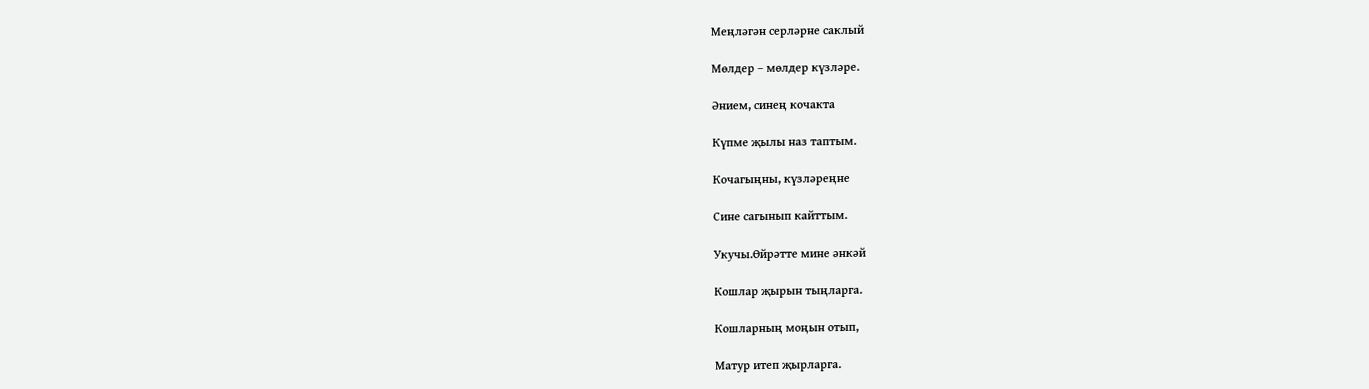Меңләгән серләрне саклый

Мөлдер – мөлдер күзләре.

Әнием, синең кочакта

Күпме җылы наз таптым.

Кочагыңны, күзләреңне

Сине сагынып кайттым.

Укучы.Өйрәтте мине әнкәй

Кошлар җырын тыңларга.

Кошларның моңын отып,

Матур итеп җырларга.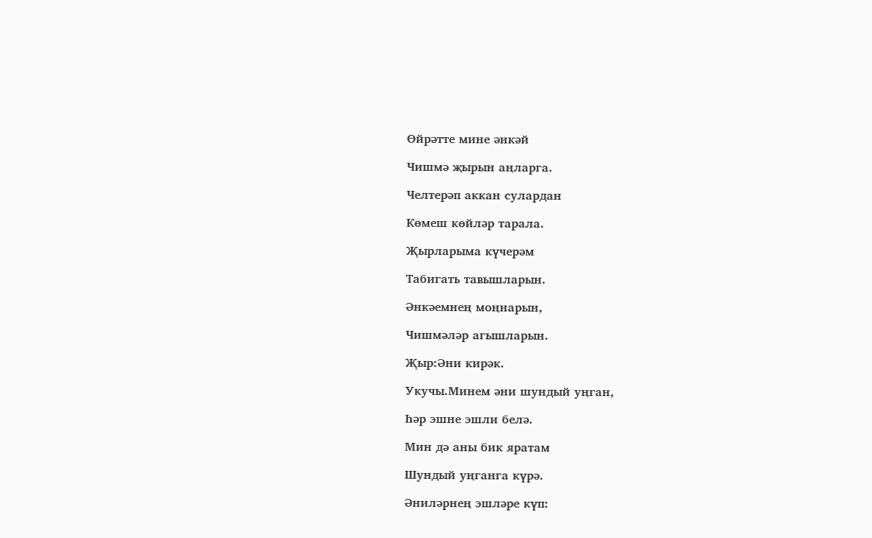Өйрәтте мине әнкәй

Чишмә җырын аңларга.

Челтерәп аккан сулардан

Көмеш көйләр тарала.

Җырларыма күчерәм

Табигать тавышларын.

Әнкәемнең моңнарын,

Чишмәләр агышларын.

Җыр:Әни кирәк.

Укучы.Минем әни шундый уңган,

Һәр эшне эшли белә.

Мин дә аны бик яратам

Шундый уңганга күрә.

Әниләрнең эшләре күп: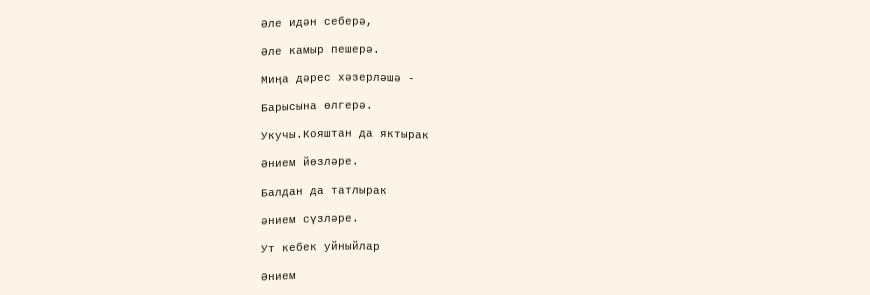Әле идән себерә,

Әле камыр пешерә.

Миңа дәрес хәзерләшә -

Барысына өлгерә.

Укучы.Кояштан да яктырак

Әнием йөзләре.

Балдан да татлырак

әнием сүзләре.

Ут кебек уйныйлар

Әнием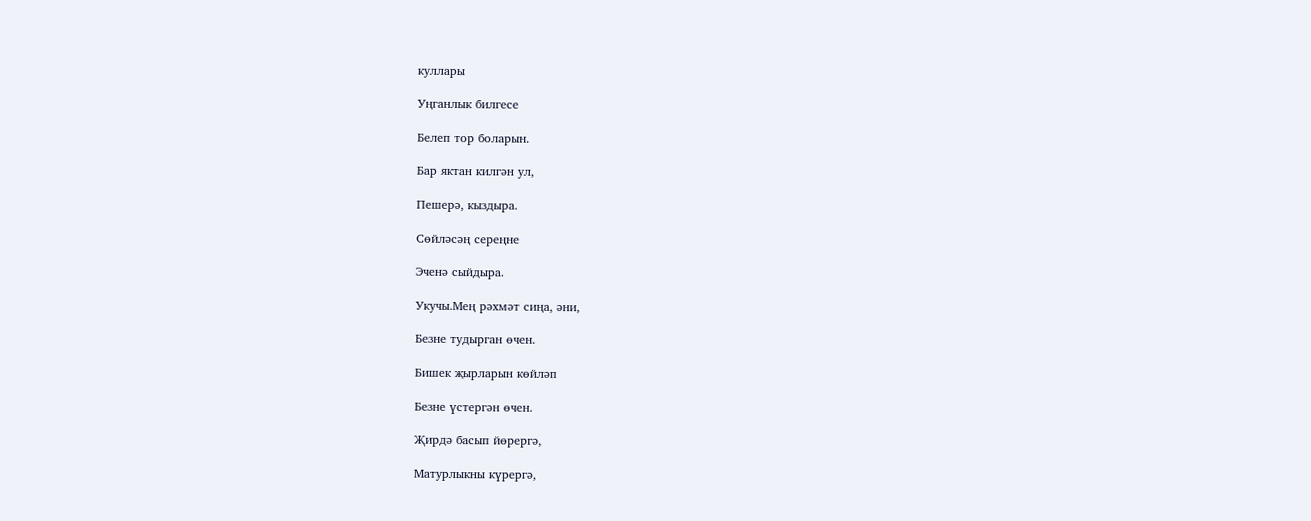куллары

Уңганлык билгесе

Белеп тор боларын.

Бар яктан килгән ул,

Пешерә, кыздыра.

Сөйләсәң сереңне

Эченә сыйдыра.

Укучы.Мең рәхмәт сиңа, әни,

Безне тудырган өчен.

Бишек җырларын көйләп

Безне үстергән өчен.

Җирдә басып йөрергә,

Матурлыкны күрергә,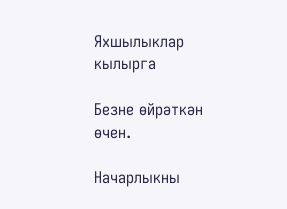Яхшылыклар кылырга

Безне өйрәткән өчен.

Начарлыкны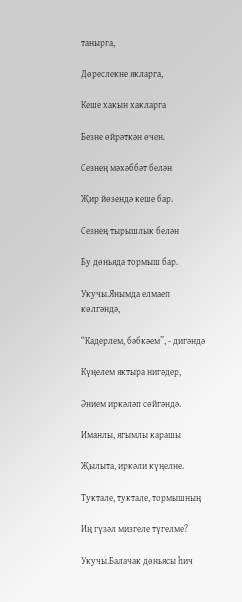танырга,

Дөреслекне якларга,

Кеше хакын хакларга

Безне өйрәткән өчен.

Сезнең мәхәббәт белән

Җир йөзендә кеше бар.

Сезнең тырышлык белән

Бу дөньяда тормыш бар.

Укучы.Янымда елмаеп көлгәндә,

“Кадерлем, бәбкәем”, - дигәндә

Күңелем яктыра нигәдер,

Әнием иркәләп сөйгәндә.

Иманлы, ягымлы карашы

Җылыта, иркәли күңелне.

Туктале, туктале, тормышның

Иң гүзәл мизгеле түгелме?

Укучы.Балачак дөньясы һич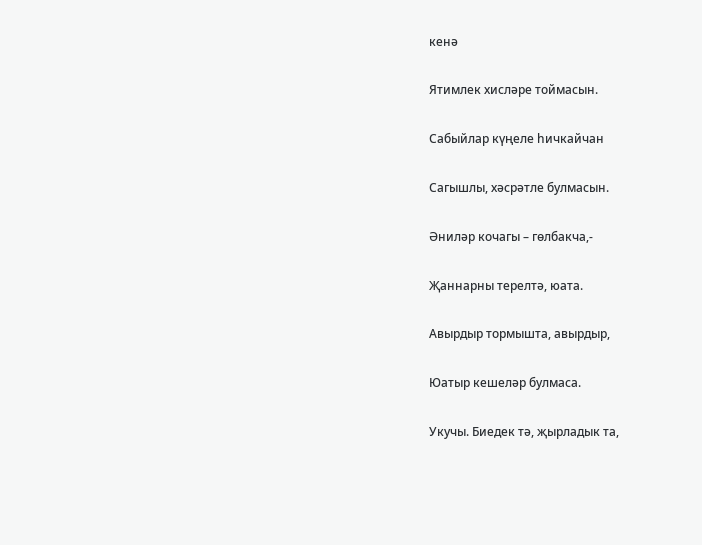кенә

Ятимлек хисләре тоймасын.

Сабыйлар күңеле һичкайчан

Сагышлы, хәсрәтле булмасын.

Әниләр кочагы – гөлбакча,-

Җаннарны терелтә, юата.

Авырдыр тормышта, авырдыр,

Юатыр кешеләр булмаса.

Укучы. Биедек тә, җырладык та,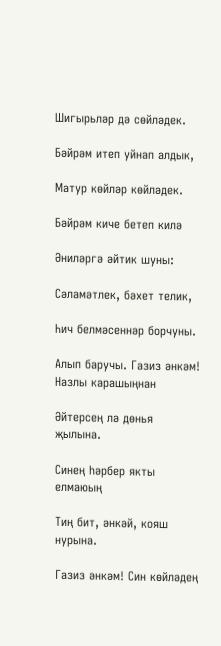Шигырьләр дә сөйләдек.

Бәйрәм итеп уйнап алдык,

Матур көйләр көйләдек.

Бәйрәм киче бетеп килә

Әниләргә әйтик шуны:

Сәламәтлек, бәхет телик,

Һич белмәсеннәр борчуны.

Алып баручы. Газиз әнкәм! Назлы карашыңнан

Әйтерсең лә дөнья җылына.

Синең һәрбер якты елмаюың

Тиң бит, әнкәй, кояш нурына.

Газиз әнкәм! Син көйләдең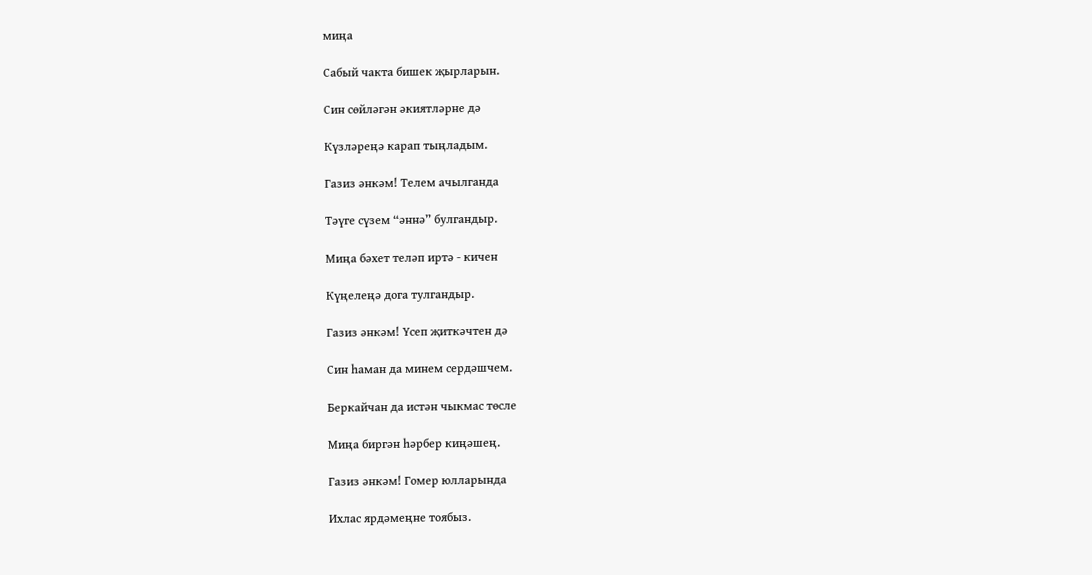миңа

Сабый чакта бишек җырларын.

Син сөйләгән әкиятләрне дә

Күзләреңә карап тыңладым.

Газиз әнкәм! Телем ачылганда

Тәүге сүзем “әннә” булгандыр.

Миңа бәхет теләп иртә - кичен

Күңелеңә дога тулгандыр.

Газиз әнкәм! Үсеп җиткәчтен дә

Син һаман да минем сердәшчем.

Беркайчан да истән чыкмас төсле

Миңа биргән һәрбер киңәшең.

Газиз әнкәм! Гомер юлларында

Ихлас ярдәмеңне тоябыз.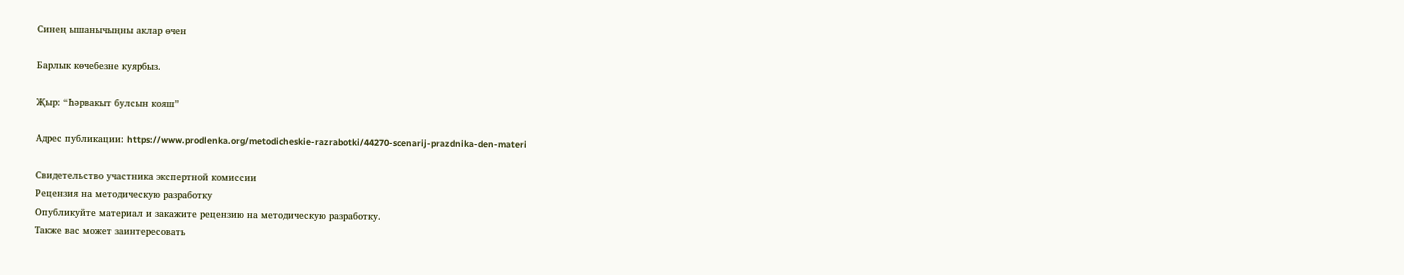Синең ышанычыңны аклар өчен

Барлык көчебезне куярбыз.

Җыр: “Һәрвакыт булсын кояш”

Адрес публикации: https://www.prodlenka.org/metodicheskie-razrabotki/44270-scenarij-prazdnika-den-materi

Свидетельство участника экспертной комиссии
Рецензия на методическую разработку
Опубликуйте материал и закажите рецензию на методическую разработку.
Также вас может заинтересовать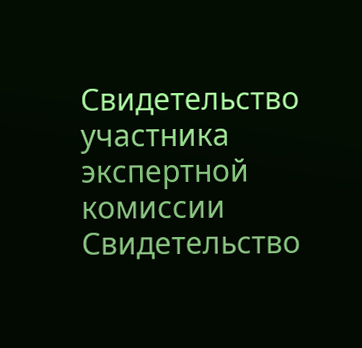Свидетельство участника экспертной комиссии
Свидетельство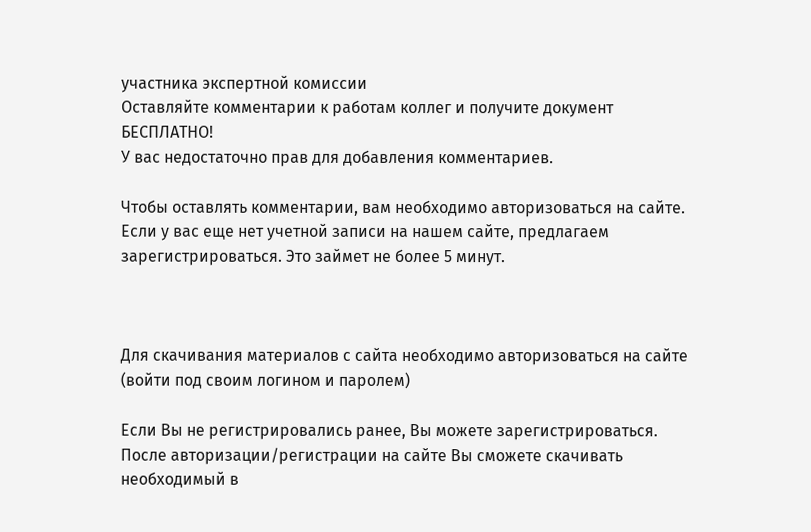участника экспертной комиссии
Оставляйте комментарии к работам коллег и получите документ
БЕСПЛАТНО!
У вас недостаточно прав для добавления комментариев.

Чтобы оставлять комментарии, вам необходимо авторизоваться на сайте. Если у вас еще нет учетной записи на нашем сайте, предлагаем зарегистрироваться. Это займет не более 5 минут.



Для скачивания материалов с сайта необходимо авторизоваться на сайте (войти под своим логином и паролем)

Если Вы не регистрировались ранее, Вы можете зарегистрироваться.
После авторизации/регистрации на сайте Вы сможете скачивать необходимый в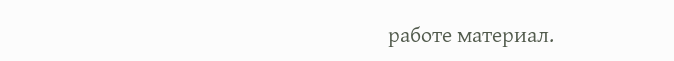работе материал.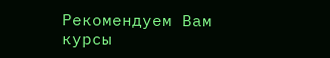Рекомендуем Вам курсы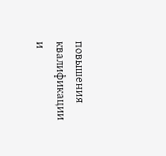повышения квалификации и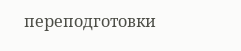переподготовки